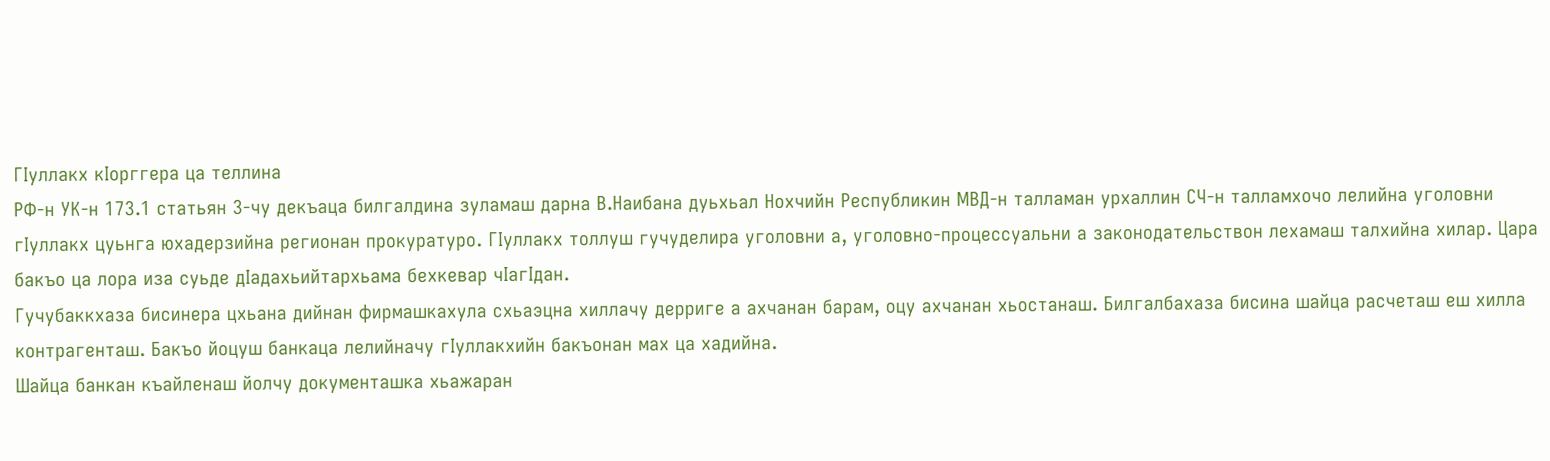ГIуллакх кIорггера ца теллина
РФ-н УК-н 173.1 статьян 3-чу декъаца билгалдина зуламаш дарна В.Наибана дуьхьал Нохчийн Республикин МВД-н талламан урхаллин СЧ-н талламхочо лелийна уголовни гIуллакх цуьнга юхадерзийна регионан прокуратуро. ГIуллакх толлуш гучуделира уголовни а, уголовно-процессуальни а законодательствон лехамаш талхийна хилар. Цара бакъо ца лора иза суьде дIадахьийтархьама бехкевар чIагIдан.
Гучубаккхаза бисинера цхьана дийнан фирмашкахула схьаэцна хиллачу дерриге а ахчанан барам, оцу ахчанан хьостанаш. Билгалбахаза бисина шайца расчеташ еш хилла контрагенташ. Бакъо йоцуш банкаца лелийначу гIуллакхийн бакъонан мах ца хадийна.
Шайца банкан къайленаш йолчу документашка хьажаран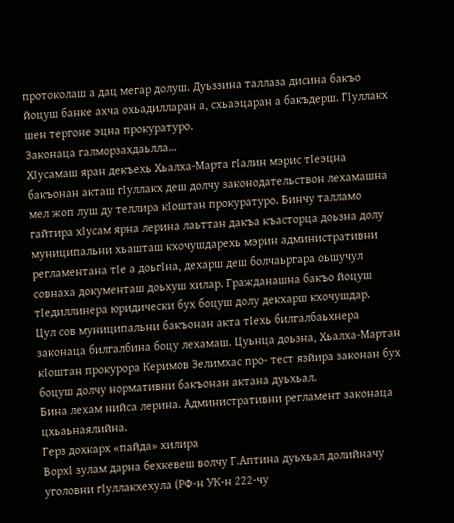протоколаш а дац мегар долуш. Дуьззина таллаза дисина бакъо йоцуш банке ахча охьадилларан а, схьаэцаран а бакъдерш. ГIуллакх шен тергоне эцна прокуратуро.
Законаца галморзахдаьлла…
ХIусамаш яран декъехь Хьалха-Марта гIалин мэрис тIеэцна бакъонан акташ гIуллакх деш долчу законодательствон лехамашна мел жоп луш ду теллира кIоштан прокуратуро. Бинчу талламо гайтира хIусам ярна лерина лаьттан дакъа къасторца доьзна долу муниципальни хьашташ кхочушдарехь мэрин административни регламентана тIе а доьгIна, дехарш деш болчаьргара оьшучул совнаха документаш доьхуш хилар. Гражданашна бакъо йоцуш тIедиллинера юридически бух боцуш долу декхарш кхочушдар.
Цул сов муниципальни бакъонан акта тIехь билгалбаьхнера законаца билгалбина боцу лехамаш. Цуьнца доьзна, Хьалха-Мартан кIоштан прокурора Керимов Зелимхас про- тест язйира законан бух боцуш долчу нормативни бакъонан актана дуьхьал.
Бина лехам нийса лерина. Административни регламент законаца цхьаьнаялийна.
Герз дохкарх «пайда» хилира
ВорхI зулам дарна бехкевеш волчу Г.Аптина дуьхьал долийначу уголовни гIуллакхехула (РФ-н УК-н 222-чу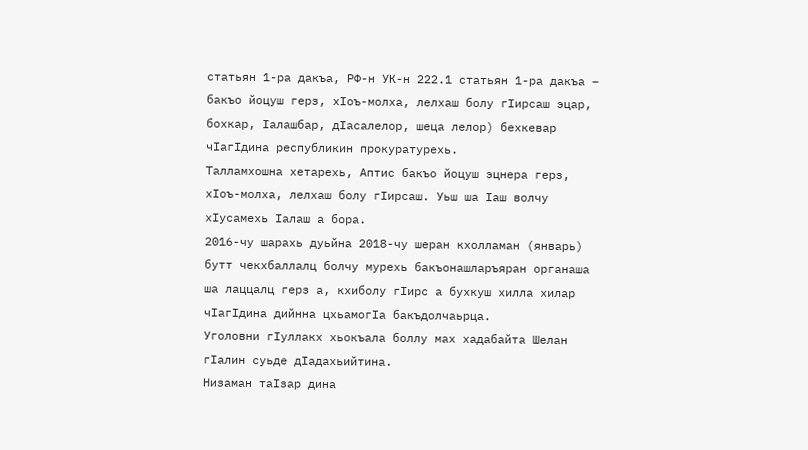статьян 1-ра дакъа, РФ-н УК-н 222.1 статьян 1-ра дакъа – бакъо йоцуш герз, хIоъ-молха, лелхаш болу гIирсаш эцар, бохкар, Iалашбар, дIасалелор, шеца лелор) бехкевар чIагIдина республикин прокуратурехь.
Талламхошна хетарехь, Аптис бакъо йоцуш эцнера герз, хIоъ-молха, лелхаш болу гIирсаш. Уьш ша Iаш волчу хIусамехь Iалаш а бора.
2016-чу шарахь дуьйна 2018-чу шеран кхолламан (январь) бутт чекхбаллалц болчу мурехь бакъонашларъяран органаша ша лаццалц герз а, кхиболу гIирс а бухкуш хилла хилар чIагIдина дийнна цхьамогIа бакъдолчаьрца.
Уголовни гIуллакх хьокъала боллу мах хадабайта Шелан гIалин суьде дIадахьийтина.
Низаман таIзар дина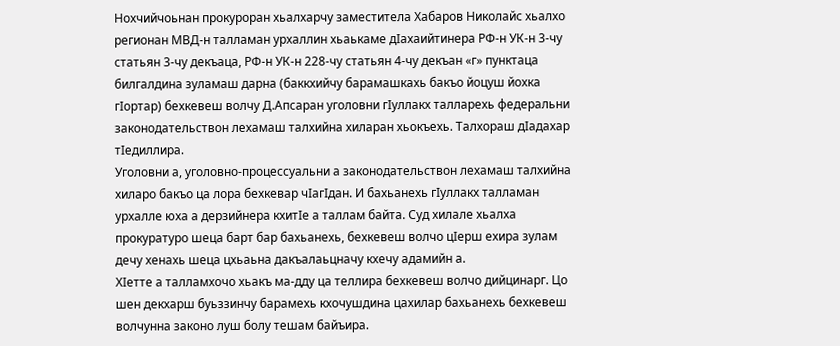Нохчийчоьнан прокуроран хьалхарчу заместитела Хабаров Николайс хьалхо регионан МВД-н талламан урхаллин хьаькаме дIахаийтинера РФ-н УК-н 3-чу статьян 3-чу декъаца, РФ-н УК-н 228-чу статьян 4-чу декъан «г» пунктаца билгалдина зуламаш дарна (баккхийчу барамашкахь бакъо йоцуш йохка гIортар) бехкевеш волчу Д.Апсаран уголовни гIуллакх талларехь федеральни законодательствон лехамаш талхийна хиларан хьокъехь. Талхораш дIадахар тIедиллира.
Уголовни а, уголовно-процессуальни а законодательствон лехамаш талхийна хиларо бакъо ца лора бехкевар чIагIдан. И бахьанехь гIуллакх талламан урхалле юха а дерзийнера кхитIе а таллам байта. Суд хилале хьалха прокуратуро шеца барт бар бахьанехь, бехкевеш волчо цIерш ехира зулам дечу хенахь шеца цхьаьна дакъалаьцначу кхечу адамийн а.
ХIетте а талламхочо хьакъ ма-дду ца теллира бехкевеш волчо дийцинарг. Цо шен декхарш буьззинчу барамехь кхочушдина цахилар бахьанехь бехкевеш волчунна законо луш болу тешам байъира.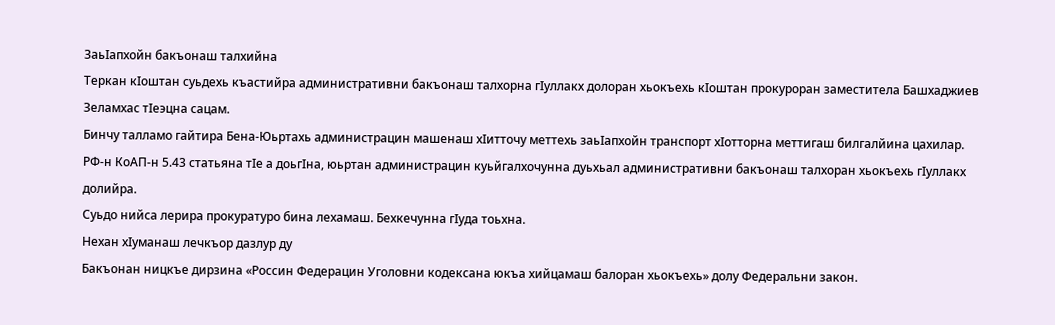ЗаьIапхойн бакъонаш талхийна
Теркан кIоштан суьдехь къастийра административни бакъонаш талхорна гIуллакх долоран хьокъехь кIоштан прокуроран заместитела Башхаджиев Зеламхас тIеэцна сацам.
Бинчу талламо гайтира Бена-Юьртахь администрацин машенаш хIитточу меттехь заьIапхойн транспорт хIотторна меттигаш билгалйина цахилар. РФ-н КоАП-н 5.43 статьяна тIе а доьгIна, юьртан администрацин куьйгалхочунна дуьхьал административни бакъонаш талхоран хьокъехь гIуллакх долийра.
Суьдо нийса лерира прокуратуро бина лехамаш. Бехкечунна гIуда тоьхна.
Нехан хIуманаш лечкъор дазлур ду
Бакъонан ницкъе дирзина «Россин Федерацин Уголовни кодексана юкъа хийцамаш балоран хьокъехь» долу Федеральни закон.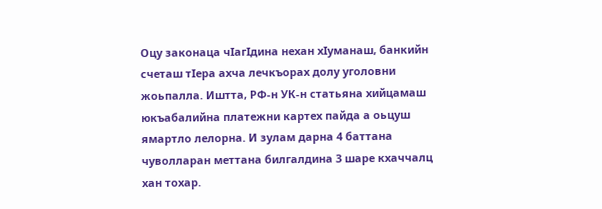Оцу законаца чIагIдина нехан хIуманаш, банкийн счеташ тIера ахча лечкъорах долу уголовни жоьпалла. Иштта, РФ-н УК-н статьяна хийцамаш юкъабалийна платежни картех пайда а оьцуш ямартло лелорна. И зулам дарна 4 баттана чуволларан меттана билгалдина 3 шаре кхаччалц хан тохар.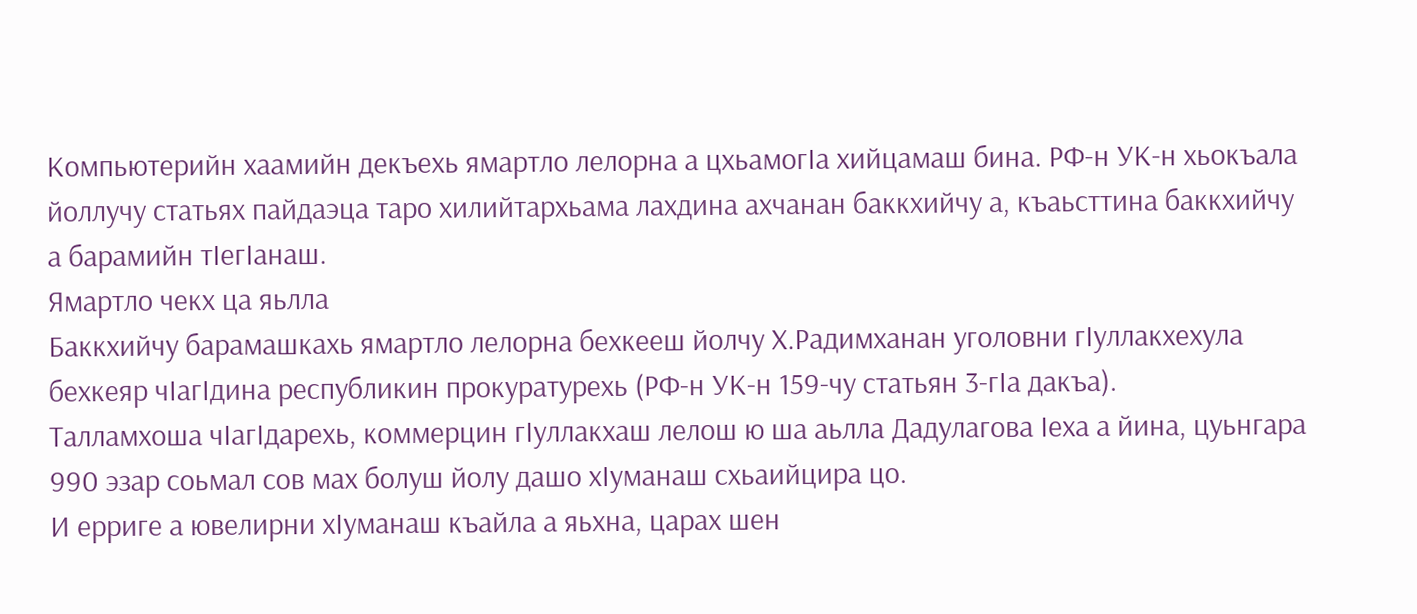Компьютерийн хаамийн декъехь ямартло лелорна а цхьамогIа хийцамаш бина. РФ-н УК-н хьокъала йоллучу статьях пайдаэца таро хилийтархьама лахдина ахчанан баккхийчу а, къаьсттина баккхийчу а барамийн тIегIанаш.
Ямартло чекх ца яьлла
Баккхийчу барамашкахь ямартло лелорна бехкееш йолчу Х.Радимханан уголовни гIуллакхехула бехкеяр чIагIдина республикин прокуратурехь (РФ-н УК-н 159-чу статьян 3-гIа дакъа).
Талламхоша чIагIдарехь, коммерцин гIуллакхаш лелош ю ша аьлла Дадулагова Iеха а йина, цуьнгара 990 эзар соьмал сов мах болуш йолу дашо хIуманаш схьаийцира цо.
И ерриге а ювелирни хIуманаш къайла а яьхна, царах шен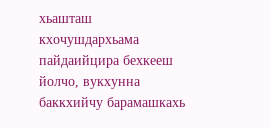хьашташ кхочушдархьама пайдаийцира бехкееш йолчо, вукхунна баккхийчу барамашкахь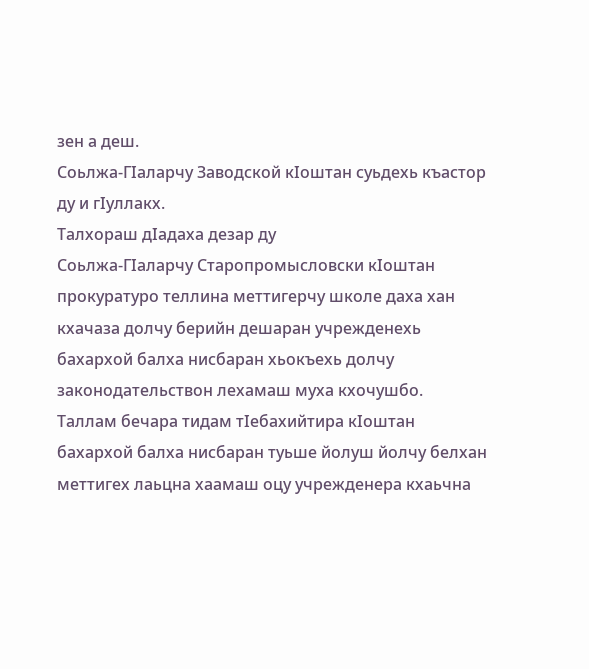зен а деш.
Соьлжа-ГIаларчу Заводской кIоштан суьдехь къастор ду и гIуллакх.
Талхораш дIадаха дезар ду
Соьлжа-ГIаларчу Старопромысловски кIоштан прокуратуро теллина меттигерчу школе даха хан кхачаза долчу берийн дешаран учрежденехь бахархой балха нисбаран хьокъехь долчу законодательствон лехамаш муха кхочушбо.
Таллам бечара тидам тIебахийтира кIоштан бахархой балха нисбаран туьше йолуш йолчу белхан меттигех лаьцна хаамаш оцу учрежденера кхаьчна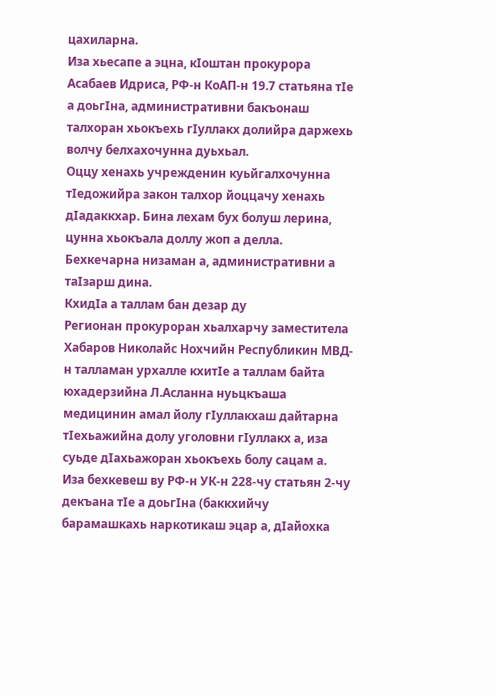цахиларна.
Иза хьесапе а эцна, кIоштан прокурора Асабаев Идриса, РФ-н КоАП-н 19.7 статьяна тIе а доьгIна, административни бакъонаш талхоран хьокъехь гIуллакх долийра даржехь волчу белхахочунна дуьхьал.
Оццу хенахь учрежденин куьйгалхочунна тIедожийра закон талхор йоццачу хенахь дIадаккхар. Бина лехам бух болуш лерина, цунна хьокъала доллу жоп а делла. Бехкечарна низаман а, административни а таIзарш дина.
КхидIа а таллам бан дезар ду
Регионан прокуроран хьалхарчу заместитела Хабаров Николайс Нохчийн Республикин МВД-н талламан урхалле кхитIе а таллам байта юхадерзийна Л.Асланна нуьцкъаша медицинин амал йолу гIуллакхаш дайтарна тIехьажийна долу уголовни гIуллакх а, иза суьде дIахьажоран хьокъехь болу сацам а.
Иза бехкевеш ву РФ-н УК-н 228-чу статьян 2-чу декъана тIе а доьгIна (баккхийчу барамашкахь наркотикаш эцар а, дIайохка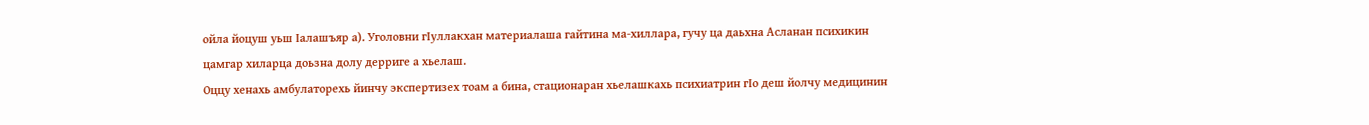ойла йоцуш уьш Iалашъяр а). Уголовни гIуллакхан материалаша гайтина ма-хиллара, гучу ца даьхна Асланан психикин цамгар хиларца доьзна долу дерриге а хьелаш.
Оццу хенахь амбулаторехь йинчу экспертизех тоам а бина, стационаран хьелашкахь психиатрин гIо деш йолчу медицинин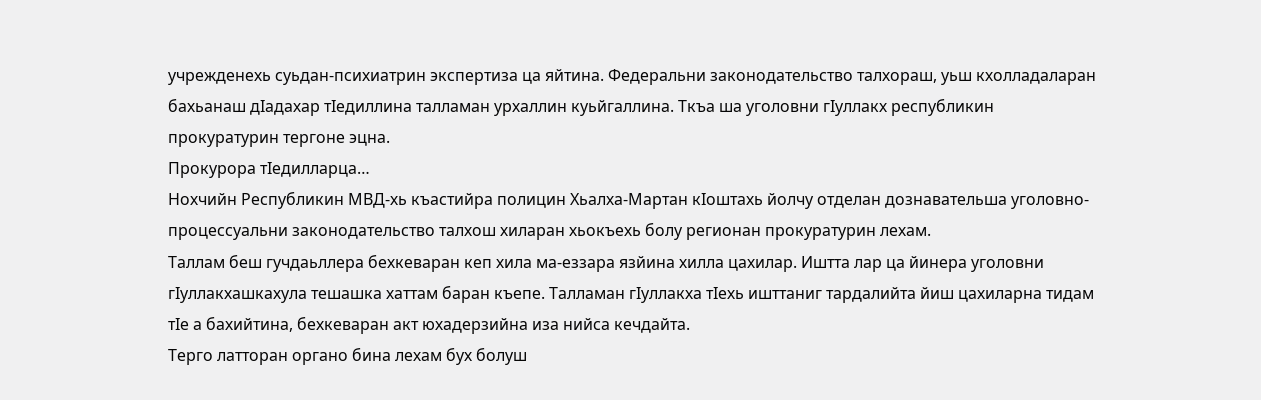учрежденехь суьдан-психиатрин экспертиза ца яйтина. Федеральни законодательство талхораш, уьш кхолладаларан бахьанаш дIадахар тIедиллина талламан урхаллин куьйгаллина. Ткъа ша уголовни гIуллакх республикин прокуратурин тергоне эцна.
Прокурора тIедилларца…
Нохчийн Республикин МВД-хь къастийра полицин Хьалха-Мартан кIоштахь йолчу отделан дознавательша уголовно-процессуальни законодательство талхош хиларан хьокъехь болу регионан прокуратурин лехам.
Таллам беш гучдаьллера бехкеваран кеп хила ма-еззара язйина хилла цахилар. Иштта лар ца йинера уголовни гIуллакхашкахула тешашка хаттам баран къепе. Талламан гIуллакха тIехь ишттаниг тардалийта йиш цахиларна тидам тIе а бахийтина, бехкеваран акт юхадерзийна иза нийса кечдайта.
Терго латторан органо бина лехам бух болуш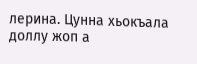лерина. Цунна хьокъала доллу жоп а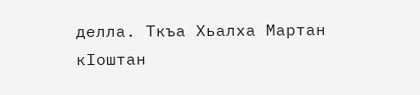делла. Ткъа Хьалха Мартан кIоштан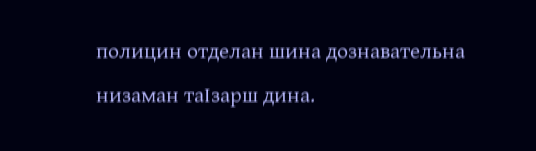полицин отделан шина дознавательна низаман таIзарш дина.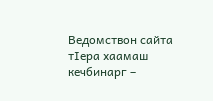Ведомствон сайта тIера хаамаш кечбинарг –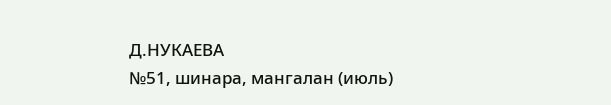Д.НУКАЕВА
№51, шинара, мангалан (июль)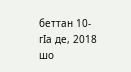беттан 10-гIа де, 2018 шо